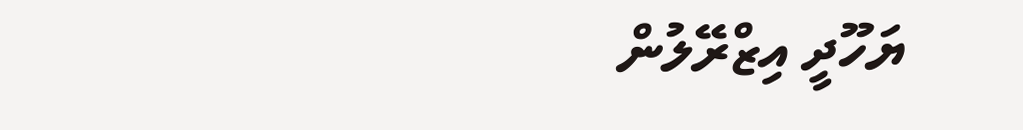ޔަހޫދީ އިޒްރޭލުން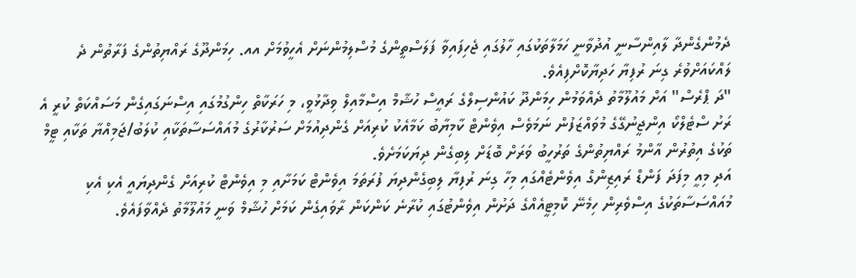ދެމުންގެންދާ ލާއިންސާނީ އުދުވާނީ ހަމަލާތަކުގައި ހާލުގައި ޖެހިފައިވާ ފަލަސްތީންގެ މުސްލިމުންނަށް އެހީވުމަށް އއ. ހިމަންދޫގެ ރައްޔިތުންގެ ފަރާތުން ދެ ލައްކައަށްވުރެ ގިނަ ރުފިޔާ ހަދިޔާކޮށްފިއެވެ.
"ދަ ޕްރެސް" އަށް މައުލޫމާތު ދެއްވަމުން ހިމަންދޫ ކައުންސިލްގެ ރައީސް ހުޝާމް އިސްމާއިލް ވިދާޅުވީ، މި ހަރަކާތް ހިންގުމުގައި އިސްނަގައިގެން މަސައްކަތް ކުރީ އެ ރަށު ސްޓެލްކޯ އިންޖީނުގޭގެ މުވައްޒަފުން ނަމަވެސް އިވެންޓް ކާމިޔާބު ކަމާއެކު ކުރިއަށް ގެންދިއުމަށް ސަރުކާރުގެ މުއައްސަސާތަކާއި ކުލަބު/ޖަމިއްޔާ ތަކާއި ޓީމް ތަކުގެ އިތުރުން އާންމު ރައްޔިތުންގެ ތަރުހީބު ވަރަށް ބޮޑަށް ލިބިގެން ދިޔަކަމަށެވެ.
އަދި މިއީ މިފަދަ ފަންޑް ރައިޒިންގް އިވެންޓެއްގައި މިހާ ގިނަ ރުފިޔާ ލިބިގެންދިޔަ ފުރަތަމަ އިވެންޓް ކަމަށާއި މި އިވެންޓް ކުރިއަށް ގެންދިޔައީ އެކި އެކި މުއައްސަސާތަކުގެ އިސްވެރިން ހިމެނޭ ކޮމިޓީއެއްގެ ދަށުން އިވެންޓުގައި ކުރާނެ ކަންކަން ރާވައިގެން ކަމަށް ހުޝާމް ވަނީ މައުލޫމާތު ދެއްވާފައެވެ.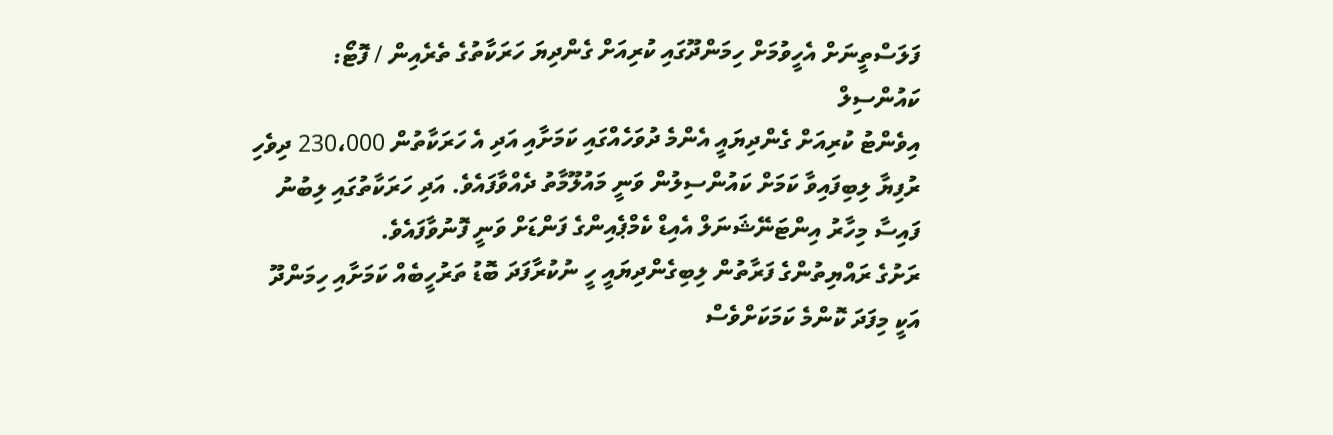ފަލަސްތީނަށް އެހީވުމަށް ހިމަންދޫގައި ކުރިއަށް ގެންދިޔަ ހަރަކާތުގެ ތެރެއިން / ފޮޓޯ: ކައުންސިލް
އިވެންޓު ކުރިއަށް ގެންދިޔައީ އެންމެ ދުވަހެއްގައި ކަމަށާއި އަދި އެ ހަރަކާތުން 230،000 ދިވެހި ރުފިޔާ ލިބިފައިވާ ކަމަށް ކައުންސިލުން ވަނީ މައުލޫމާތު ދެއްވާފައެވެ. އަދި ހަރަކާތުގައި ލިބުނު ފައިސާ މިހާރު އިންޓަނޭޝަނަލް އެއިޑް ކެމްޕެއިންގެ ފަންޑަށް ވަނީ ފޮނުވާފައެވެ.
ރަށުގެ ރައްޔިތުންގެ ފަރާތުން ލިބިގެންދިޔައީ ހީ ނުކުރާފަދަ ބޮޑު ތަރުހީބެއް ކަމަށާއި ހިމަންދޫ އަކީ މިފަދަ ކޮންމެ ކަމަކަށްވެސް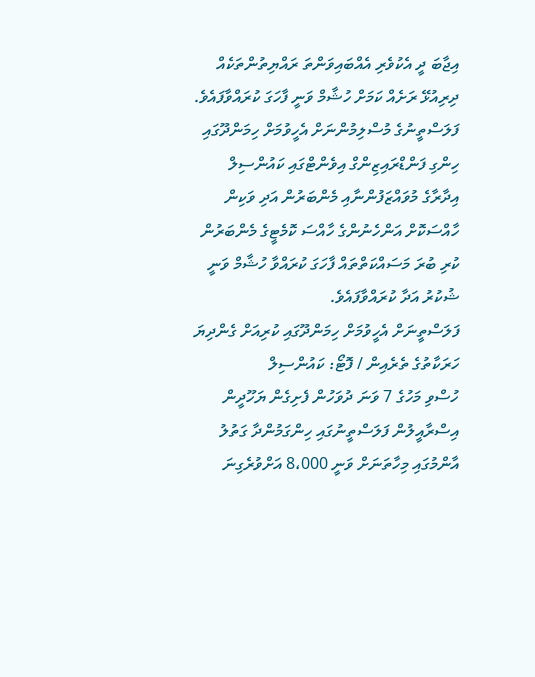އިޖާބަ ދީ އެކުވެރި އެއްބައިވަންތަ ރައްޔިތުންތަކެއް ދިރިއުޅޭ ރަށެއް ކަމަށް ހުޝާމް ވަނީ ފާހަގަ ކުރައްވާފައެވެ. ފަލަސްތީނުގެ މުސްލިމުންނަށް އެހީވުމަށް ހިމަންދޫގައި ހިންގި ފަންޑްރައިޒިންގް އިވެންޓްގައި ކައުންސިލް އިދާރާގެ މުވައްޒަފުންނާއި މެންބަރުން އަދި ވަކިން ހާއްސަކޮށް އަންހެނުންގެ ހާއްސަ ކޮމެޓީގެ މެންބަރުން ކުރި ބުރަ މަސައްކަތްތައް ފާހަގަ ކުރައްވާ ހުޝާމް ވަނީ ޝުކުރު އަދާ ކުރައްވާފައެވެ.
ފަލަސްތީނަށް އެހީވުމަށް ހިމަންދޫގައި ކުރިއަށް ގެންދިޔަ ހަރަކާތުގެ ތެރެއިން / ފޮޓޯ: ކައުންސިލް
ހުސްވި މަހުގެ 7 ވަނަ ދުވަހުން ފެށިގެން ޔަހޫދީން އިސްރާއީލުން ފަލަސްތީނުގައި ހިންގަމުންދާ ގަތުލު އާންމުގައި މިހާތަނަށް ވަނީ 8،000 އަށްވުރެގިނަ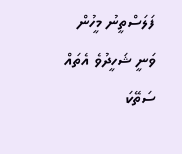ފަލަސްތީނު މީހުން ވަނީ ޝަހީދުވެ އެތައް ސަތޭކަ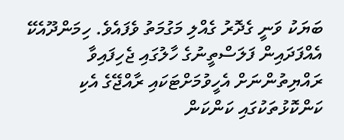ބަޔަކު ވަނީ ގެދޮރު ގެއްލި މަގުމަތު ވެފައެވެ. ހިމަންދޫއެކޭ އެއްފަދައިން ފަލަސްތީނުގެ ހާލުގައި ޖެހިފައިވާ ރައްޔިތުންނަށް އެހީވުމަށްޓަކައި ރާއްޖޭގެ އެކި ކަންކޮޅުތަކުގައި ކަންކަން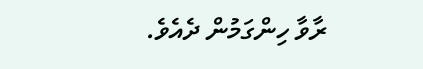ރާވާ ހިންގަމުން ދެއެވެ.